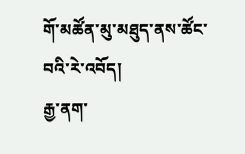གོ་མཚོན་མུ་མཐུད་ནས་ཚོང་བའི་རེ་འབོད།
རྒྱ་ནག་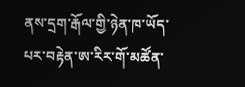ནས་དྲག་རྒོལ་གྱི་ཉེན་ཁ་ཡོད་པར་བརྟེན་ཨ་རིར་གོ་མཚོན་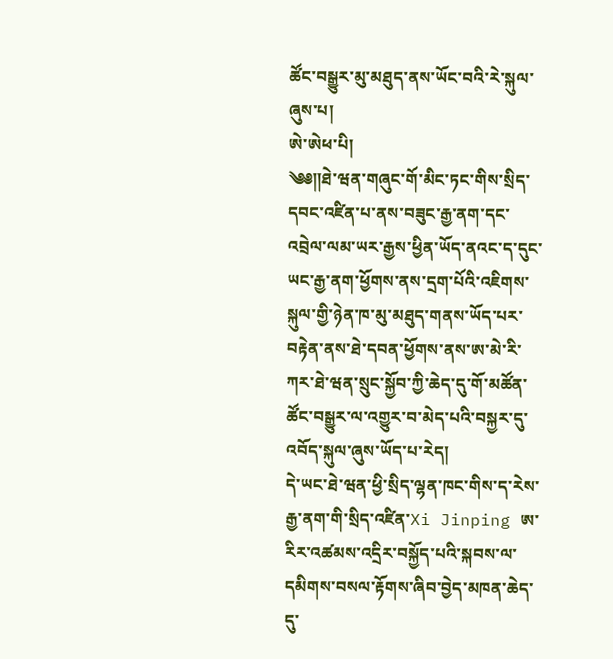ཚོང་བསྒྱུར་མུ་མཐུད་ནས་ཡོང་བའི་རེ་སྐུལ་ཞུས་པ།
ཨེ་ཨེཕ་པི།
༄༅༎ཐེ་ཝན་གཞུང་གོ་མིང་ཏང་གིས་སྲིད་དབང་འཛིན་པ་ནས་བཟུང་རྒྱ་ནག་དང་འབྲེལ་ལམ་ཡར་རྒྱས་ཕྱིན་ཡོད་ནའང་ད་དུང་ཡང་རྒྱ་ནག་ཕྱོགས་ནས་དྲག་པོའི་འཇིགས་སྐུལ་གྱི་ཉེན་ཁ་མུ་མཐུད་གནས་ཡོད་པར་བརྟེན་ནས་ཐེ་དབན་ཕྱོགས་ནས་ཨ་མེ་རི་ཀར་ཐེ་ཝན་སྲུང་སྐྱོབ་ཀྱི་ཆེད་དུ་གོ་མཚོན་ཚོང་བསྒྱུར་ལ་འགྱུར་བ་མེད་པའི་བསྐྱར་དུ་འབོད་སྐུལ་ཞུས་ཡོད་པ་རེད།
དེ་ཡང་ཐེ་ཝན་ཕྱི་སྲིད་ལྷན་ཁང་གིས་ད་རེས་རྒྱ་ནག་གི་སྲིད་འཛིན་Xi Jinping ཨ་རིར་འཚམས་འདྲིར་བསྐྱོད་པའི་སྐབས་ལ་དམིགས་བསལ་རྟོགས་ཞིབ་བྱེད་མཁན་ཆེད་དུ་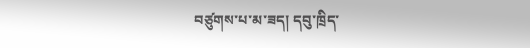བཙུགས་པ་མ་ཟད། དབུ་ཁྲིད་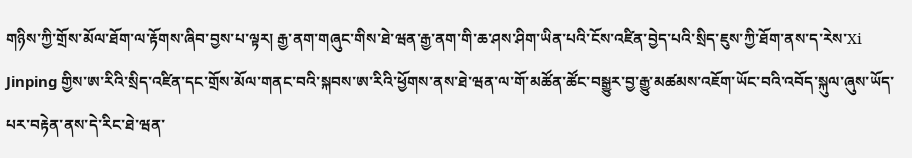གཉིས་ཀྱི་གྲོས་མོལ་ཐོག་ལ་རྟོགས་ཞིབ་བྱས་པ་ལྟར། རྒྱ་ནག་གཞུང་གིས་ཐེ་ཝན་རྒྱ་ནག་གི་ཆ་ཤས་ཤིག་ཡིན་པའི་ངོས་འཛིན་བྱེད་པའི་སྲིད་ཇུས་ཀྱི་ཐོག་ནས་ད་རེས་Xi Jinping གྱིས་ཨ་རིའི་སྲིད་འཛིན་དང་གྲོས་མོལ་གནང་བའི་སྐབས་ཨ་རིའི་ཕྱོགས་ནས་ཐེ་ཝན་ལ་གོ་མཚོན་ཚོང་བསྒྱུར་བྱ་རྒྱུ་མཚམས་འཇོག་ཡོང་བའི་འབོད་སྐུལ་ཞུས་ཡོད་པར་བརྟེན་ནས་དེ་རིང་ཐེ་ཝན་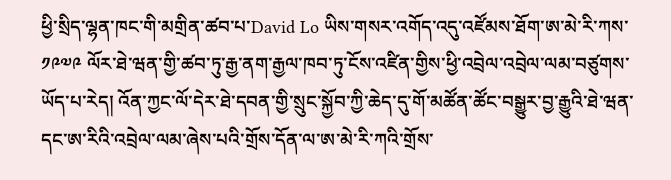ཕྱི་སྲིད་ལྷན་ཁང་གི་མགྲིན་ཚབ་པ་David Lo ཡིས་གསར་འགོད་འདུ་འཛོམས་ཐོག་ཨ་མེ་རི་ཀས་༡༩༧༩ ལོར་ཐེ་ཝན་གྱི་ཚབ་ཏུ་རྒྱ་ནག་རྒྱལ་ཁབ་ཏུ་ངོས་འཛིན་གྱིས་ཕྱི་འབྲེལ་འབྲེལ་ལམ་བཙུགས་ཡོད་པ་རེད། འོན་ཀྱང་ལོ་དེར་ཐེ་དབན་གྱི་སྲུང་སྐྱོབ་ཀྱི་ཆེད་དུ་གོ་མཚོན་ཚོང་བསྒྱུར་བྱ་རྒྱུའི་ཐེ་ཝན་དང་ཨ་རིའི་འབྲེལ་ལམ་ཞེས་པའི་གྲོས་དོན་ལ་ཨ་མེ་རི་ཀའི་གྲོས་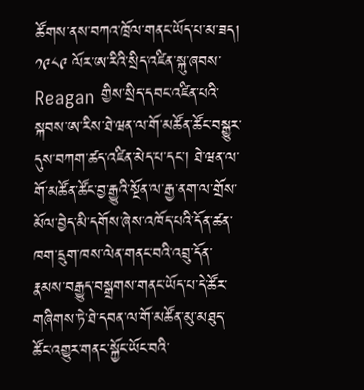ཚོགས་ནས་བཀའ་ཁྲོལ་གནང་ཡོད་པ་མ་ཟད། ༡༩༨༩ ལོར་ཨ་རིའི་སྲིད་འཛིན་སྐུ་ཞབས་Reagan གྱིས་སྲིད་དབང་འཛིན་པའི་སྐབས་ཨ་རིས་ཐེ་ཝན་ལ་གོ་མཚོན་ཚོང་བསྒྱུར་དུས་བཀག་ཚད་འཛིན་མེད་པ་དང། ཐེ་ཝན་ལ་གོ་མཚོན་ཚོང་བྱ་རྒྱུའི་སྔོན་ལ་རྒྱ་ནག་ལ་གྲོས་མོལ་བྱེད་མི་དགོས་ཞེས་འཁོད་པའི་དོན་ཚན་ཁག་དྲུག་ཁས་ལེན་གནང་བའི་འབྲུ་དོན་རྣམས་བརྒྱུད་བསྒྲགས་གནང་ཡོད་པ་དེ་ཚོར་གཞིགས་ཏེ་ཐེ་དབན་ལ་གོ་མཚོན་མུ་མཐུད་ཚོང་འགྱུར་གནང་སྐྱོང་ཡོང་བའི་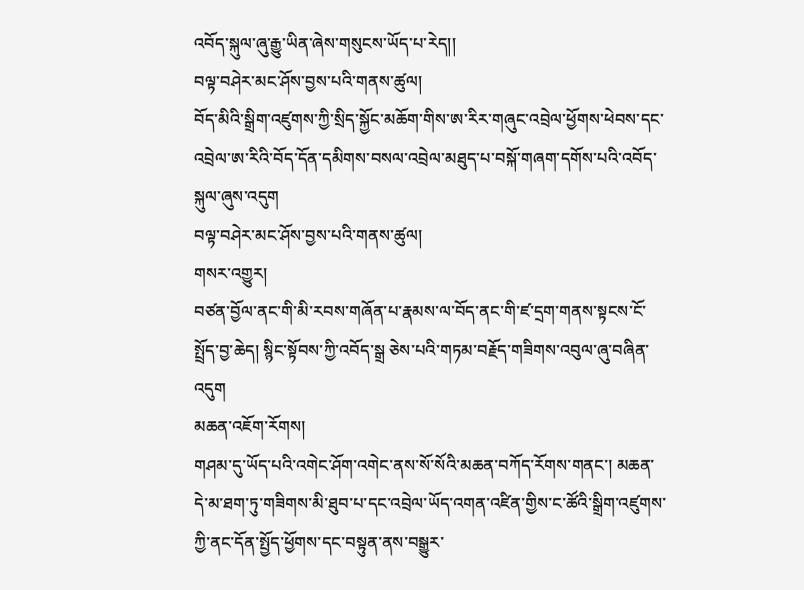འབོད་སྐུལ་ཞུ་རྒྱུ་ཡིན་ཞེས་གསུངས་ཡོད་པ་རེད།།
བལྟ་བཤེར་མང་ཤོས་བྱས་པའི་གནས་ཚུལ།
བོད་མིའི་སྒྲིག་འཛུགས་ཀྱི་སྲིད་སྐྱོང་མཆོག་གིས་ཨ་རིར་གཞུང་འབྲེལ་ཕྱོགས་ཕེབས་དང་འབྲེལ་ཨ་རིའི་བོད་དོན་དམིགས་བསལ་འབྲེལ་མཐུད་པ་བསྐོ་གཞག་དགོས་པའི་འབོད་སྐུལ་ཞུས་འདུག
བལྟ་བཤེར་མང་ཤོས་བྱས་པའི་གནས་ཚུལ།
གསར་འགྱུར།
བཙན་བྱོལ་ནང་གི་མི་རབས་གཞོན་པ་རྣམས་ལ་བོད་ནང་གི་ཛ་དྲག་གནས་སྟངས་ངོ་སྤྲོད་བྱ་ཆེད། སྙིང་སྟོབས་ཀྱི་འབོད་སྒྲ ཅེས་པའི་གཏམ་བརྗོད་གཟིགས་འབུལ་ཞུ་བཞིན་འདུག
མཆན་འཇོག་རོགས།
གཤམ་དུ་ཡོད་པའི་འགེང་ཤོག་འགེང་ནས་སོ་སོའི་མཆན་བཀོད་རོགས་གནང་། མཆན་དེ་མ་ཐག་ཏུ་གཟིགས་མི་ཐུབ་པ་དང་འབྲེལ་ཡོད་འགན་འཛིན་གྱིས་ང་ཚོའི་སྒྲིག་འཛུགས་ཀྱི་ནང་དོན་སྤྱོད་ཕྱོགས་དང་བསྟུན་ནས་བསྒྱུར་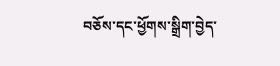བཅོས་དང་ཕྱོགས་སྒྲིག་བྱེད་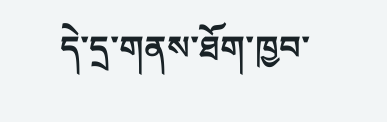དེ་དྲ་གནས་ཐོག་ཁྱབ་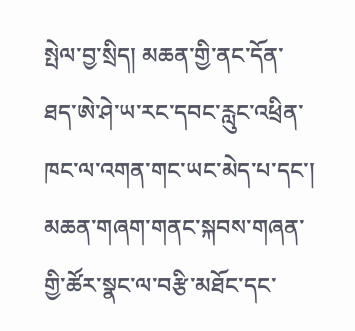སྤེལ་བྱ་སྲིད། མཆན་གྱི་ནང་དོན་ཐད་ཨེ་ཤེ་ཡ་རང་དབང་རླུང་འཕྲིན་ཁང་ལ་འགན་གང་ཡང་མེད་པ་དང་། མཆན་གཞག་གནང་སྐབས་གཞན་གྱི་ཚོར་སྣང་ལ་བརྩི་མཐོང་དང་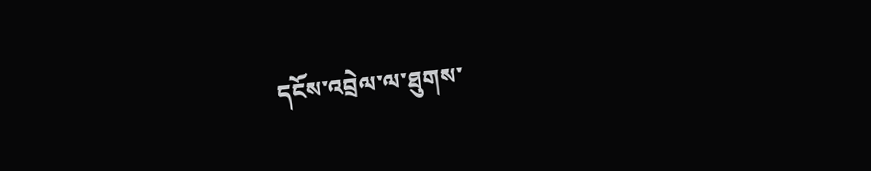དངོས་འབྲེལ་ལ་ཐུགས་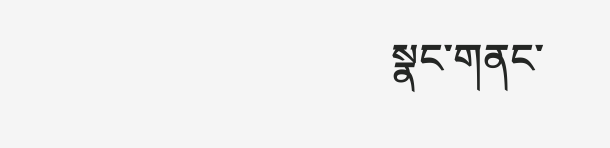སྣང་གནང་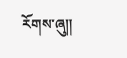རོགས་ཞུ༎